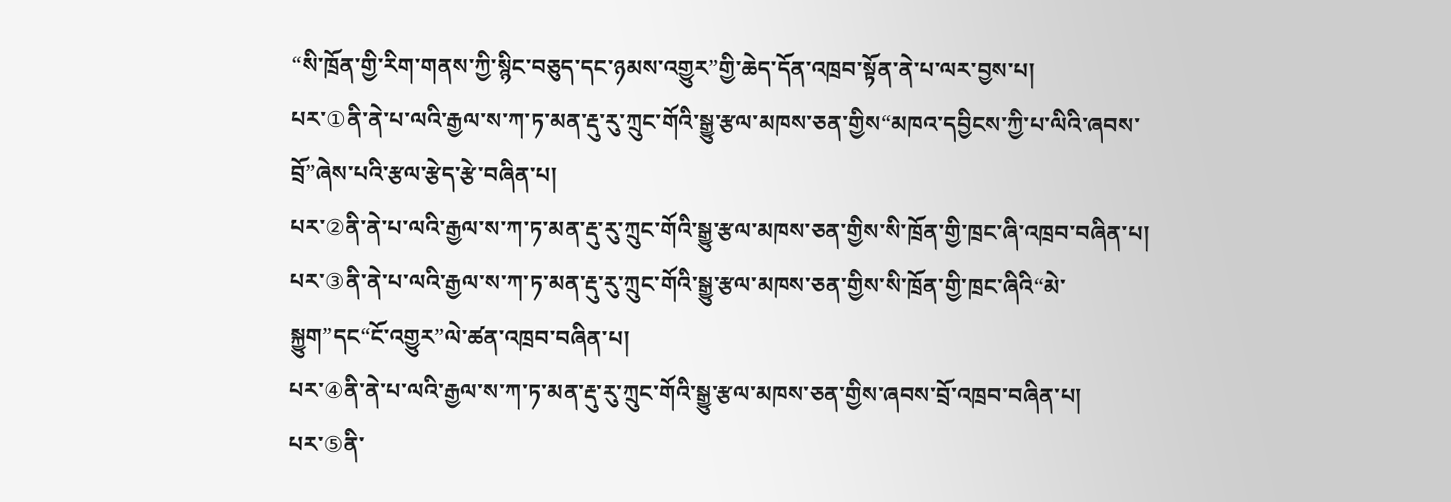“སི་ཁྲོན་གྱི་རིག་གནས་ཀྱི་སྙིང་བཅུད་དང་ཉམས་འགྱུར”གྱི་ཆེད་དོན་འཁྲབ་སྟོན་ནེ་པ་ལར་བྱས་པ།
པར་①ནི་ནེ་པ་ལའི་རྒྱལ་ས་ཀ་ཏ་མན་རྡུ་རུ་ཀྲུང་གོའི་སྒྱུ་རྩལ་མཁས་ཅན་གྱིས“མཁའ་དབྱིངས་ཀྱི་པ་ལིའི་ཞབས་བྲོ”ཞེས་པའི་རྩལ་རྩེད་རྩེ་བཞིན་པ།
པར་②ནི་ནེ་པ་ལའི་རྒྱལ་ས་ཀ་ཏ་མན་རྡུ་རུ་ཀྲུང་གོའི་སྒྱུ་རྩལ་མཁས་ཅན་གྱིས་སི་ཁྲོན་གྱི་ཁྲང་ཞི་འཁྲབ་བཞིན་པ།
པར་③ནི་ནེ་པ་ལའི་རྒྱལ་ས་ཀ་ཏ་མན་རྡུ་རུ་ཀྲུང་གོའི་སྒྱུ་རྩལ་མཁས་ཅན་གྱིས་སི་ཁྲོན་གྱི་ཁྲང་ཞིའི“མེ་སྐྱུག”དང“ངོ་འགྱུར”ལེ་ཚན་འཁྲབ་བཞིན་པ།
པར་④ནི་ནེ་པ་ལའི་རྒྱལ་ས་ཀ་ཏ་མན་རྡུ་རུ་ཀྲུང་གོའི་སྒྱུ་རྩལ་མཁས་ཅན་གྱིས་ཞབས་བྲོ་འཁྲབ་བཞིན་པ།
པར་⑤ནི་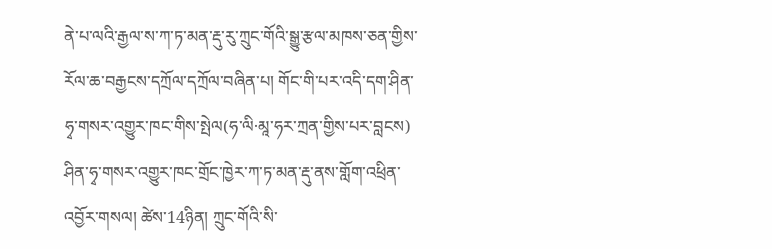ནེ་པ་ལའི་རྒྱལ་ས་ཀ་ཏ་མན་རྡུ་རུ་ཀྲུང་གོའི་སྒྱུ་རྩལ་མཁས་ཅན་གྱིས་རོལ་ཆ་བརྒྱངས་དཀྲོལ་དཀྲོལ་བཞིན་པ། གོང་གི་པར་འདི་དག་ཤིན་ཧྭ་གསར་འགྱུར་ཁང་གིས་སྤེལ(ཧ་ལི·མཱ་ཧར་ཀྲན་གྱིས་པར་བླངས)
ཤིན་ཧྭ་གསར་འགྱུར་ཁང་གྲོང་ཁྱེར་ཀ་ཏ་མན་རྡུ་ནས་གློག་འཕྲིན་འབྱོར་གསལ། ཚེས་14ཉིན། ཀྲུང་གོའི་སི་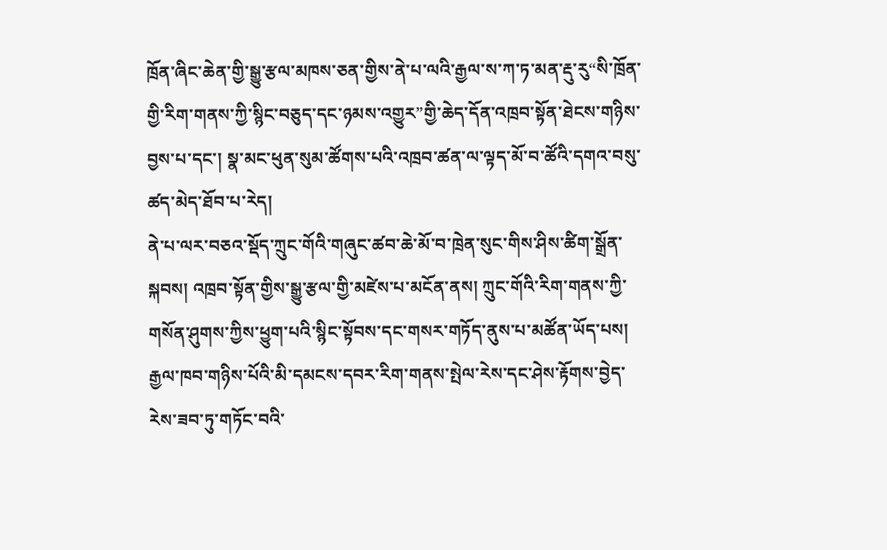ཁྲོན་ཞིང་ཆེན་གྱི་སྒྱུ་རྩལ་མཁས་ཅན་གྱིས་ནེ་པ་ལའི་རྒྱལ་ས་ཀ་ཏ་མན་རྡུ་རུ“སི་ཁྲོན་གྱི་རིག་གནས་ཀྱི་སྙིང་བཅུད་དང་ཉམས་འགྱུར”གྱི་ཆེད་དོན་འཁྲབ་སྟོན་ཐེངས་གཉིས་བྱས་པ་དང་། སྣ་མང་ཕུན་སུམ་ཚོགས་པའི་འཁྲབ་ཚན་ལ་ལྟད་མོ་བ་ཚོའི་དགའ་བསུ་ཚད་མེད་ཐོབ་པ་རེད།
ནེ་པ་ལར་བཅའ་སྡོད་ཀྲུང་གོའི་གཞུང་ཚབ་ཆེ་མོ་བ་ཁྲེན་སུང་གིས་ཤིས་ཚིག་སྒྲོན་སྐབས། འཁྲབ་སྟོན་གྱིས་སྒྱུ་རྩལ་གྱི་མཛེས་པ་མངོན་ནས། ཀྲུང་གོའི་རིག་གནས་ཀྱི་གསོན་ཤུགས་ཀྱིས་ཕྱུག་པའི་སྙིང་སྟོབས་དང་གསར་གཏོད་ནུས་པ་མཚོན་ཡོད་པས། རྒྱལ་ཁབ་གཉིས་པོའི་མི་དམངས་དབར་རིག་གནས་སྤེལ་རེས་དང་ཤེས་རྟོགས་བྱེད་རེས་ཟབ་ཏུ་གཏོང་བའི་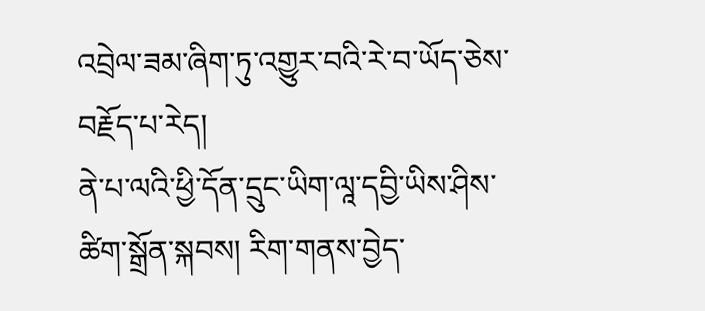འབྲེལ་ཟམ་ཞིག་ཏུ་འགྱུར་བའི་རེ་བ་ཡོད་ཅེས་བརྗོད་པ་རེད།
ནེ་པ་ལའི་ཕྱི་དོན་དྲུང་ཡིག་ལཱ་དབྱི་ཡིས་ཤིས་ཚིག་སྒྲོན་སྐབས། རིག་གནས་བྱེད་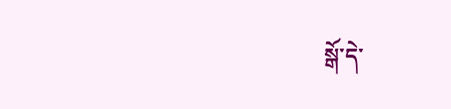སྒོ་དེ་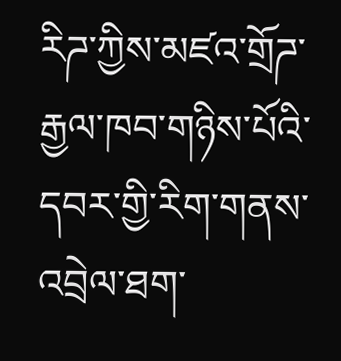རིཌ་ཀྱིས་མཛའ་གྲོཌ་རྒྱལ་ཁབ་གཉིས་པོའི་དབར་གྱི་རིག་གནས་འབྲེལ་ཐག་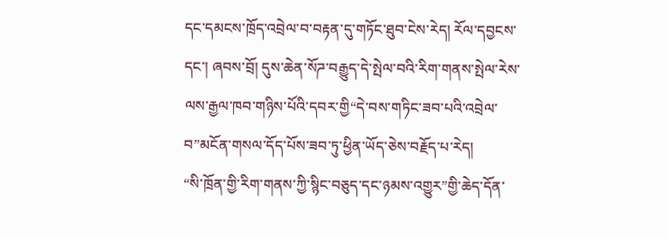དང་དམངས་ཁྲོད་འབྲེལ་བ་བརྟན་དུ་གཏོང་ཐུབ་ངེས་རེད། རོལ་དབྱངས་དང་། ཞབས་བྲོ། དུས་ཆེན་སོཌ་བརྒྱུད་དེ་སྤེལ་བའི་རིག་གནས་སྤེལ་རེས་ལས་རྒྱལ་ཁབ་གཉིས་པོའི་དབར་གྱི“དེ་བས་གཏིང་ཟབ་པའི་འབྲེལ་བ”མངོན་གསལ་དོད་པོས་ཟབ་ཏུ་ཕྱིན་ཡོད་ཅེས་བརྗོད་པ་རེད།
“སི་ཁྲོན་གྱི་རིག་གནས་ཀྱི་སྙིང་བཅུད་དང་ཉམས་འགྱུར”གྱི་ཆེད་དོན་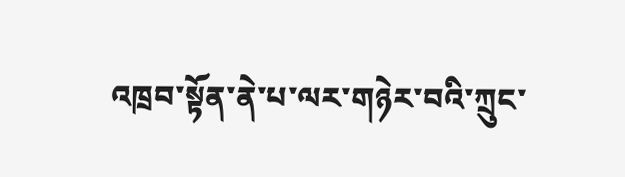འཁྲབ་སྟོན་ནེ་པ་ལར་གཉེར་བའི་ཀྲུང་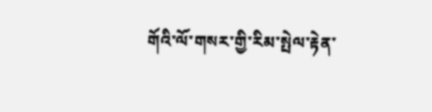གོའི་ལོ་གསར་གྱི་རིམ་སྤེལ་རྟེན་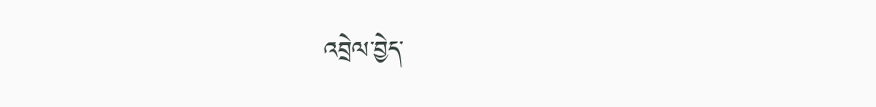འབྲེལ་བྱེད་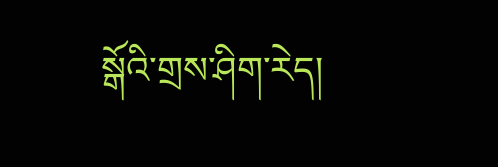སྒོའི་གྲས་ཤིག་རེད།